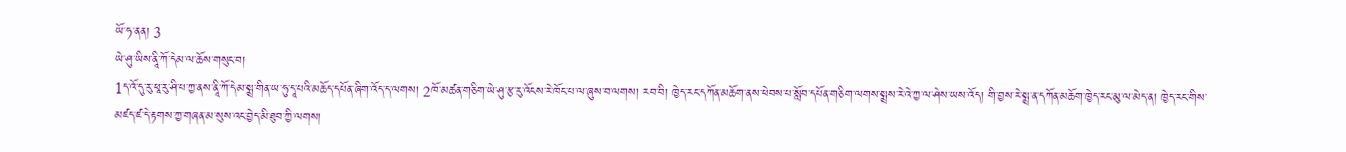ཡོ་ཧ་ནན། 3
ཡེ་ཤུ་ཡིས་ནཱི་ཀོ་དེམ་ལ་ཆོས་གསུང་བ།
1ད་འོ་དུ་རུ་ཕཱ་རུ་ཤི་པ་ཀྱ་ནས་ནཱི་ཀོ་དེམ་སྨྲ་གིན་ཡ་ཧུ་དཱ་པའི་མཆོད་དཔོན་ཞིག་འོད་ད་ལགས། 2ཁོ་མཚན་གཅིག་ཡེ་ཤུ་རྩ་རུ་འོངས་རེ་ཁོང་པ་ལ་ཞུས་བ་ལགས། རབ་བི། ཁྱེད་རང་དཀོན་མཆོག་ནས་ཕེབས་པ་སློབ་དཔོན་གཅིག་ལགས་སྨྲས་རེ་འེ་ཀྱ་ལ་ཤེས་ཡས་འོད། གི་བྱས་རེ་སྨྲ་ན་དཀོན་མཆོག་ཁྱེད་རང་མུ་ལ་མེད་ན། ཁྱེད་རང་གིས་མཛད་ཛ་དེ་རྟགས་ཀྱ་གཞན་མ་སུས་འང་བྱེད་མི་ཐུབ་ཀྱི་ལགས།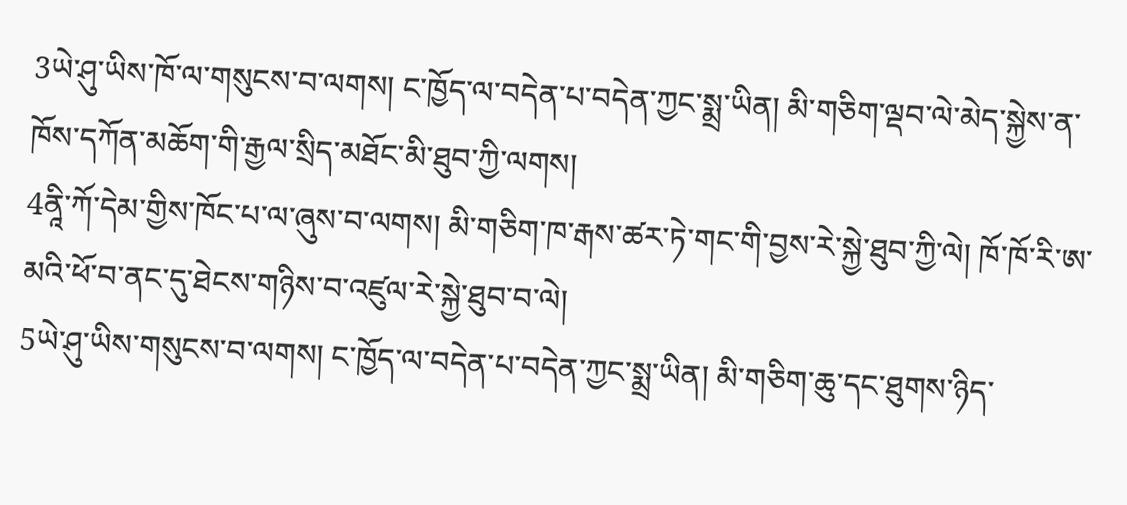3ཡེ་ཤུ་ཡིས་ཁོ་ལ་གསུངས་བ་ལགས། ང་ཁྱོད་ལ་བདེན་པ་བདེན་ཀྱང་སྨྲ་ཡིན། མི་གཅིག་ལྡབ་ལེ་མེད་སྐྱེས་ན་ཁོས་དཀོན་མཆོག་གི་རྒྱལ་སྲིད་མཐོང་མི་ཐུབ་ཀྱི་ལགས།
4ནཱི་ཀོ་དེམ་གྱིས་ཁོང་པ་ལ་ཞུས་བ་ལགས། མི་གཅིག་ཁ་རྒས་ཚར་ཏེ་གང་གི་བྱས་རེ་སྐྱེ་ཐུབ་ཀྱི་ལེ། ཁོ་ཁོ་རི་ཨ་མའི་ཕོ་བ་ནང་དུ་ཐེངས་གཉིས་བ་འཛུལ་རེ་སྐྱེ་ཐུབ་བ་ལེ།
5ཡེ་ཤུ་ཡིས་གསུངས་བ་ལགས། ང་ཁྱོད་ལ་བདེན་པ་བདེན་ཀྱང་སྨྲ་ཡིན། མི་གཅིག་ཆུ་དང་ཐུགས་ཉིད་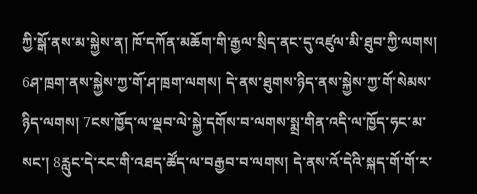ཀྱི་སྒོ་ནས་མ་སྐྱེས་ན། ཁོ་དཀོན་མཆོག་གི་རྒྱལ་སྲིད་ནང་དུ་འཛུལ་མི་ཐུབ་ཀྱི་ལགས། 6ཤ་ཁྲག་ནས་སྐྱེས་ཀྱ་གོ་ཤ་ཁྲག་ལགས། དེ་ནས་ཐུགས་ཉིད་ནས་སྐྱེས་ཀྱ་གོ་སེམས་ཉིད་ལགས། 7ངས་ཁྱོད་ལ་ལྡབ་ལེ་སྐྱེ་དགོས་བ་ལགས་སྨྲ་གིན་འདི་ལ་ཁྱོད་ཧང་མ་སང་། 8རླུང་དེ་རང་གི་འཐད་ཚོད་ལ་བརྒྱབ་བ་ལགས། དེ་ནས་འོ་དེའི་སྐད་གོ་གོ་ར་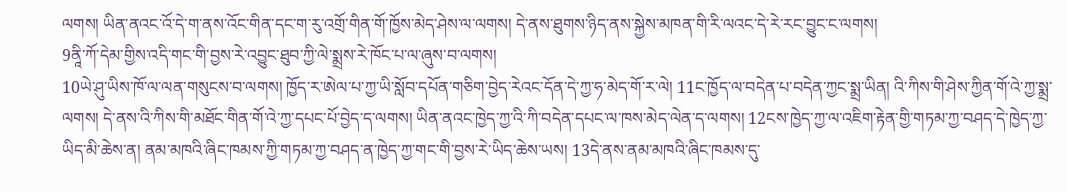ལགས། ཡིན་ནའང་འོ་དེ་ག་ནས་འོང་གིན་དང་ག་རུ་འགྲོ་གིན་གོ་ཁྱོས་མེད་ཤེས་ལ་ལགས། དེ་ནས་ཐུགས་ཉིད་ནས་སྐྱེས་མཁན་གི་རི་ལའང་དེ་རེ་རང་བྱུང་ང་ལགས།
9ནཱི་ཀོ་དེམ་གྱིས་འདི་གང་གི་བྱས་རེ་འབྱུང་ཐུབ་ཀྱི་ལེ་སྨྲས་རེ་ཁོང་པ་ལ་ཞུས་བ་ལགས།
10ཡེ་ཤུ་ཡིས་ཁོ་ལ་ལན་གསུངས་བ་ལགས། ཁྱོད་ར་ཨེལ་པ་ཀྱ་ཡི་སློབ་དཔོན་གཅིག་བྱེད་རེའང་དོན་དེ་ཀྱ་ཧ་མེད་གོ་ར་ལེ། 11ང་ཁྱོད་ལ་བདེན་པ་བདེན་ཀྱང་སྨྲ་ཡིན། འི་ཀིས་གི་ཤེས་ཀྱིན་གོ་འེ་ཀྱ་སྨྲ་ལགས། དེ་ནས་འི་ཀིས་གི་མཐོང་གིན་གོ་འེ་ཀྱ་དཔང་པོ་བྱེད་ད་ལགས། ཡིན་ནའང་ཁྱེད་ཀྱ་འི་ཀི་བདེན་དཔང་ལ་ཁས་མེད་ལེན་ད་ལགས། 12ངས་ཁྱེད་ཀྱ་ལ་འཇིག་རྟེན་གྱི་གཏམ་ཀྱ་བཤད་དེ་ཁྱེད་ཀྱ་ཡིད་མི་ཆེས་ན། ནམ་མཁའི་ཞིང་ཁམས་ཀྱི་གཏམ་ཀྱ་བཤད་ན་ཁྱེད་ཀྱ་གང་གི་བྱས་རེ་ཡིད་ཆེས་ཡས། 13དེ་ནས་ནམ་མཁའི་ཞིང་ཁམས་དུ་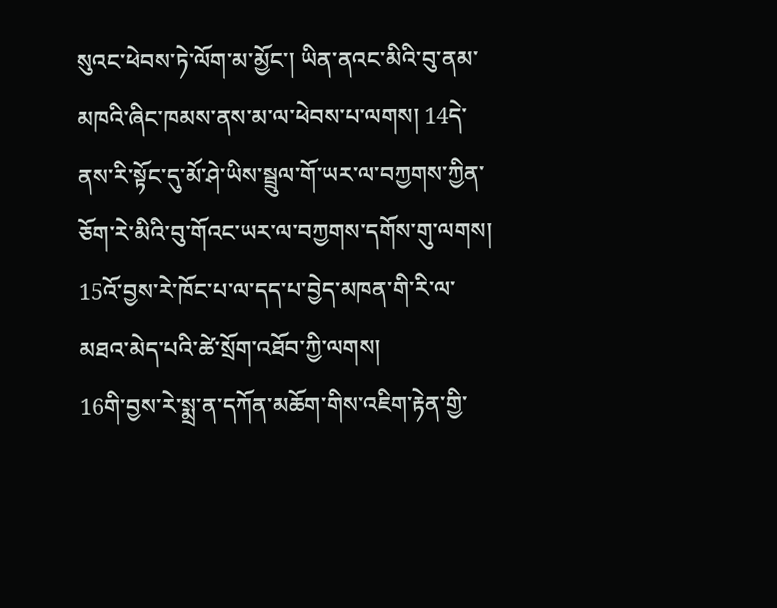སུའང་ཕེབས་ཏེ་ལོག་མ་མྱོང་། ཡིན་ནའང་མིའི་བུ་ནམ་མཁའི་ཞིང་ཁམས་ནས་མ་ལ་ཕེབས་པ་ལགས། 14དེ་ནས་རི་སྟོང་དུ་མོ་ཤེ་ཡིས་སྦྲུལ་གོ་ཡར་ལ་བཀྱགས་ཀྱིན་ཅོག་རེ་མིའི་བུ་གོའང་ཡར་ལ་བཀྱགས་དགོས་གུ་ལགས། 15འོ་བྱས་རེ་ཁོང་པ་ལ་དད་པ་བྱེད་མཁན་གི་རི་ལ་མཐའ་མེད་པའི་ཚེ་སྲོག་འཐོབ་ཀྱི་ལགས།
16གི་བྱས་རེ་སྨྲ་ན་དཀོན་མཆོག་གིས་འཇིག་རྟེན་གྱི་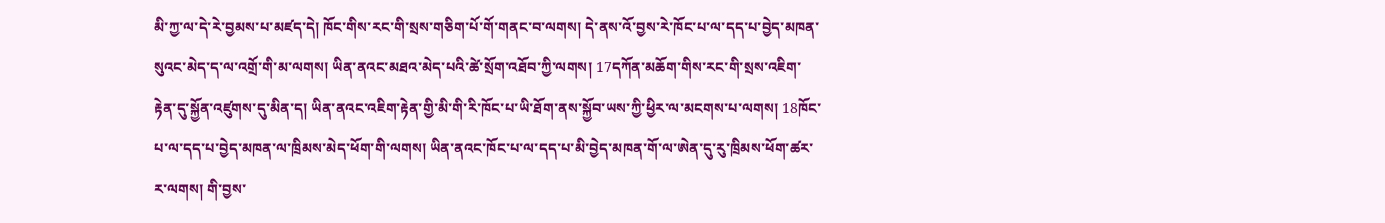མི་ཀྱ་ལ་དེ་རེ་བྱམས་པ་མཛད་དེ། ཁོང་གིས་རང་གི་སྲས་གཅིག་པོ་གོ་གནང་བ་ལགས། དེ་ནས་འོ་བྱས་རེ་ཁོང་པ་ལ་དད་པ་བྱེད་མཁན་སུའང་མེད་ད་ལ་འགྲོ་གི་མ་ལགས། ཡིན་ནའང་མཐའ་མེད་པའི་ཚེ་སྲོག་འཐོབ་ཀྱི་ལགས། 17དཀོན་མཆོག་གིས་རང་གི་སྲས་འཇིག་རྟེན་དུ་སྐྱོན་འཛུགས་དུ་མིན་ད། ཡིན་ནའང་འཇིག་རྟེན་གྱི་མི་གི་རི་ཁོང་པ་ཡི་ཐོག་ནས་སྐྱོབ་ཡས་ཀྱི་ཕྱིར་ལ་མངགས་པ་ལགས། 18ཁོང་པ་ལ་དད་པ་བྱེད་མཁན་ལ་ཁྲིམས་མེད་ཕོག་གི་ལགས། ཡིན་ནའང་ཁོང་པ་ལ་དད་པ་མི་བྱེད་མཁན་གོ་ལ་ཨེན་དུ་རུ་ཁྲིམས་ཕོག་ཚར་ར་ལགས། གི་བྱས་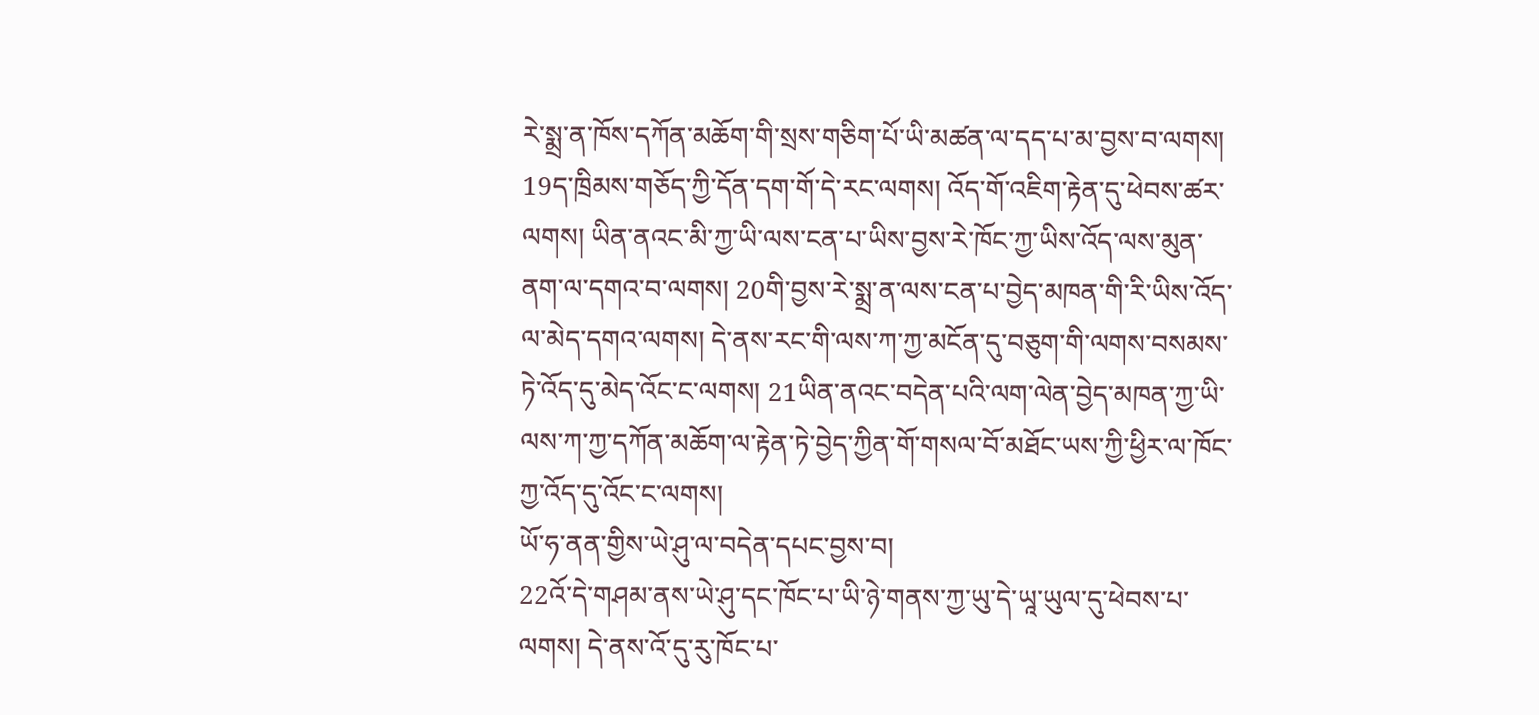རེ་སྨྲ་ན་ཁོས་དཀོན་མཆོག་གི་སྲས་གཅིག་པོ་ཡི་མཚན་ལ་དད་པ་མ་བྱས་བ་ལགས། 19ད་ཁྲིམས་གཅོད་ཀྱི་དོན་དག་གོ་དེ་རང་ལགས། འོད་གོ་འཇིག་རྟེན་དུ་ཕེབས་ཚར་ལགས། ཡིན་ནའང་མི་ཀྱ་ཡི་ལས་ངན་པ་ཡིས་བྱས་རེ་ཁོང་ཀྱ་ཡིས་འོད་ལས་མུན་ནག་ལ་དགའ་བ་ལགས། 20གི་བྱས་རེ་སྨྲ་ན་ལས་ངན་པ་བྱེད་མཁན་གི་རི་ཡིས་འོད་ལ་མེད་དགའ་ལགས། དེ་ནས་རང་གི་ལས་ཀ་ཀྱ་མངོན་དུ་བཅུག་གི་ལགས་བསམས་ཏེ་འོད་དུ་མེད་འོང་ང་ལགས། 21ཡིན་ནའང་བདེན་པའི་ལག་ལེན་བྱེད་མཁན་ཀྱ་ཡི་ལས་ཀ་ཀྱ་དཀོན་མཆོག་ལ་རྟེན་ཏེ་བྱེད་ཀྱིན་གོ་གསལ་བོ་མཐོང་ཡས་ཀྱི་ཕྱིར་ལ་ཁོང་ཀྱ་འོད་དུ་འོང་ང་ལགས།
ཡོ་ཧ་ནན་གྱིས་ཡེ་ཤུ་ལ་བདེན་དཔང་བྱས་བ།
22འོ་དེ་གཤམ་ནས་ཡེ་ཤུ་དང་ཁོང་པ་ཡི་ཉེ་གནས་ཀྱ་ཡུ་དེ་ཡཱ་ཡུལ་དུ་ཕེབས་པ་ལགས། དེ་ནས་འོ་དུ་རུ་ཁོང་པ་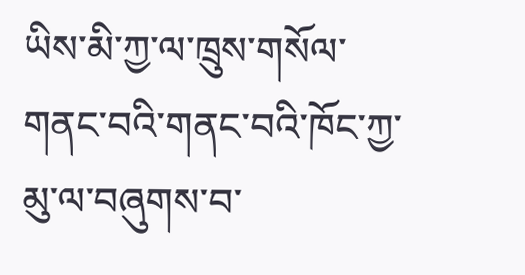ཡིས་མི་ཀྱ་ལ་ཁྲུས་གསོལ་གནང་བའི་གནང་བའི་ཁོང་ཀྱ་མུ་ལ་བཞུགས་བ་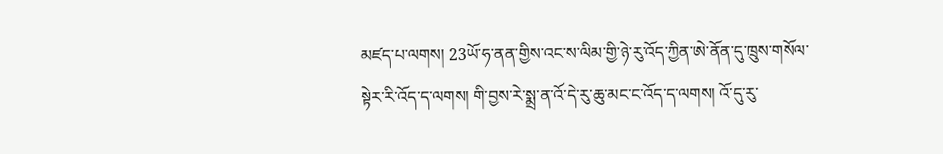མཛད་པ་ལགས། 23ཡོ་ཧ་ནན་གྱིས་འང་ས་ལིམ་གྱི་ཉེ་རུ་འོད་ཀྱིན་ཨེ་ནོན་དུ་ཁྲུས་གསོལ་སྟེར་རི་འོད་ད་ལགས། གི་བྱས་རེ་སྨྲ་ན་འོ་དེ་རུ་ཆུ་མང་ང་འོད་ད་ལགས། འོ་དུ་རུ་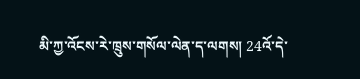མི་ཀྱ་འོངས་རེ་ཁྲུས་གསོལ་ལེན་ད་ལགས། 24འོ་དེ་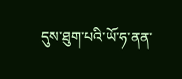དུས་ཐུག་པའི་ཡོ་ཧ་ནན་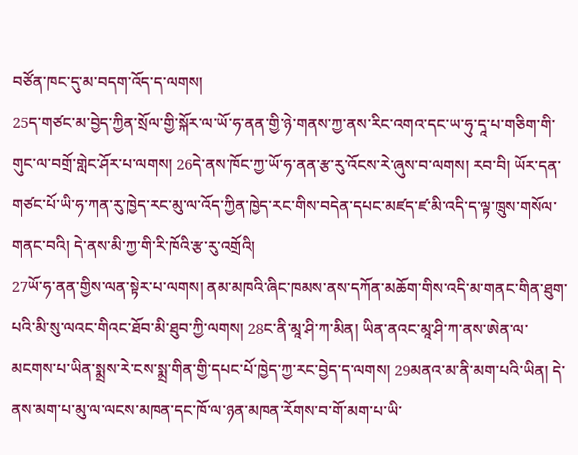བཙོན་ཁང་དུ་མ་བདག་འོད་ད་ལགས།
25ད་གཙང་མ་བྱེད་ཀྱིན་སྲོལ་གྱི་སྐོར་ལ་ཡོ་ཧ་ནན་གྱི་ཉེ་གནས་ཀྱ་ནས་རིང་འགའ་དང་ཡ་ཧུ་དཱ་པ་གཅིག་གི་གུང་ལ་བགྲོ་གླེང་ཤོར་པ་ལགས། 26དེ་ནས་ཁོང་ཀྱ་ཡོ་ཧ་ནན་རྩ་རུ་འོངས་རེ་ཞུས་བ་ལགས། རབ་བི། ཡོར་དན་གཙང་པོ་ཡི་ཧ་ཀན་རུ་ཁྱེད་རང་མུ་ལ་འོད་ཀྱིན་ཁྱེད་རང་གིས་བདེན་དཔང་མཛད་ཛ་མི་འདི་ད་ལྟ་ཁྲུས་གསོལ་གནང་བའི། དེ་ནས་མི་ཀྱ་གི་རི་ཁོའི་རྩ་རུ་འགྲོའི།
27ཡོ་ཧ་ནན་གྱིས་ལན་སྟེར་པ་ལགས། ནམ་མཁའི་ཞིང་ཁམས་ནས་དཀོན་མཆོག་གིས་འདི་མ་གནང་གིན་ཐུག་པའི་མི་སུ་ལའང་གིའང་ཐོབ་མི་ཐུབ་ཀྱི་ལགས། 28ང་ནི་མཱ་ཤི་ཀ་མིན། ཡིན་ནའང་མཱ་ཤི་ཀ་ནས་ཨེན་ལ་མངགས་པ་ཡིན་སྨྲས་རེ་ངས་སྨྲ་གིན་གྱི་དཔང་པོ་ཁྱེད་ཀྱ་རང་བྱེད་ད་ལགས། 29མནའ་མ་ནི་མག་པའི་ཡིན། དེ་ནས་མག་པ་མུ་ལ་ལངས་མཁན་དང་ཁོ་ལ་ཉན་མཁན་རོགས་བ་གོ་མག་པ་ཡི་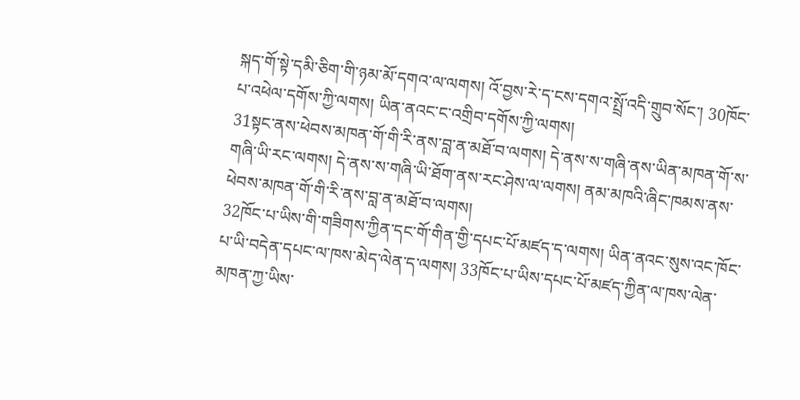སྐད་གོ་སྟེ་དམི་ཅིག་གི་ཉམ་མོ་དགའ་ལ་ལགས། འོ་བྱས་རེ་ད་ངས་དགའ་སྤྲོ་འདི་གྲུབ་སོང་། 30ཁོང་པ་འཕེལ་དགོས་ཀྱི་ལགས། ཡིན་ནའང་ང་འགྲིབ་དགོས་ཀྱི་ལགས།
31སྟང་ནས་ཕེབས་མཁན་གོ་གི་རི་ནས་བླ་ན་མཐོ་བ་ལགས། དེ་ནས་ས་གཞི་ནས་ཡིན་མཁན་གོ་ས་གཞི་ཡི་རང་ལགས། དེ་ནས་ས་གཞི་ཡི་ཐོག་ནས་རང་ཤེས་ལ་ལགས། ནམ་མཁའི་ཞིང་ཁམས་ནས་ཕེབས་མཁན་གོ་གི་རི་ནས་བླ་ན་མཐོ་བ་ལགས།
32ཁོང་པ་ཡིས་གི་གཟིགས་ཀྱིན་དང་གོ་གིན་གྱི་དཔང་པོ་མཛད་ད་ལགས། ཡིན་ནའང་སུས་འང་ཁོང་པ་ཡི་བདེན་དཔང་ལ་ཁས་མེད་ལེན་ད་ལགས། 33ཁོང་པ་ཡིས་དཔང་པོ་མཛད་ཀྱིན་ལ་ཁས་ལེན་མཁན་ཀྱ་ཡིས་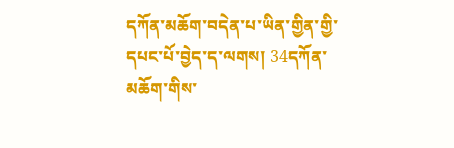དཀོན་མཆོག་བདེན་པ་ཡིན་གྱིན་གྱི་དཔང་པོ་བྱེད་ད་ལགས། 34དཀོན་མཆོག་གིས་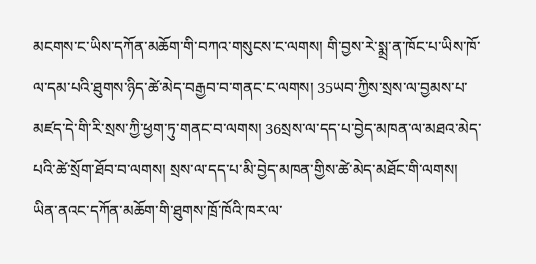མངགས་ང་ཡིས་དཀོན་མཆོག་གི་བཀའ་གསུངས་ང་ལགས། གི་བྱས་རེ་སྨྲ་ན་ཁོང་པ་ཡིས་ཁོ་ལ་དམ་པའི་ཐུགས་ཉིད་ཚེ་མེད་བརྒྱབ་བ་གནང་ང་ལགས། 35ཡབ་ཀྱིས་སྲས་ལ་བྱམས་པ་མཛད་དེ་གི་རི་སྲས་ཀྱི་ཕྱག་ཏུ་གནང་བ་ལགས། 36སྲས་ལ་དད་པ་བྱེད་མཁན་ལ་མཐའ་མེད་པའི་ཚེ་སྲོག་ཐོབ་བ་ལགས། སྲས་ལ་དད་པ་མི་བྱེད་མཁན་གྱིས་ཚེ་མེད་མཐོང་གི་ལགས། ཡིན་ནའང་དཀོན་མཆོག་གི་ཐུགས་ཁྲོ་ཁོའི་ཁར་ལ་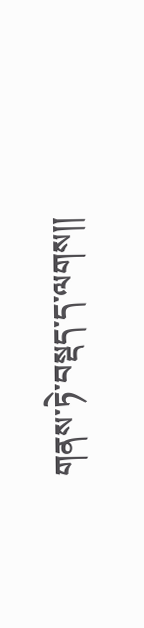གནས་ཏེ་བསྡད་ད་ལགས།།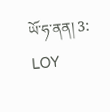ཡོ་ཧ་ནན། 3: LOY